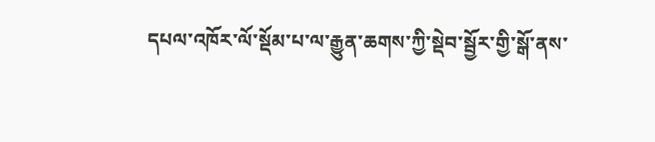དཔལ་འཁོར་ལོ་སྡོམ་པ་ལ་རྒྱུན་ཆགས་ཀྱི་སྡེབ་སྦྱོར་གྱི་སྒོ་ནས་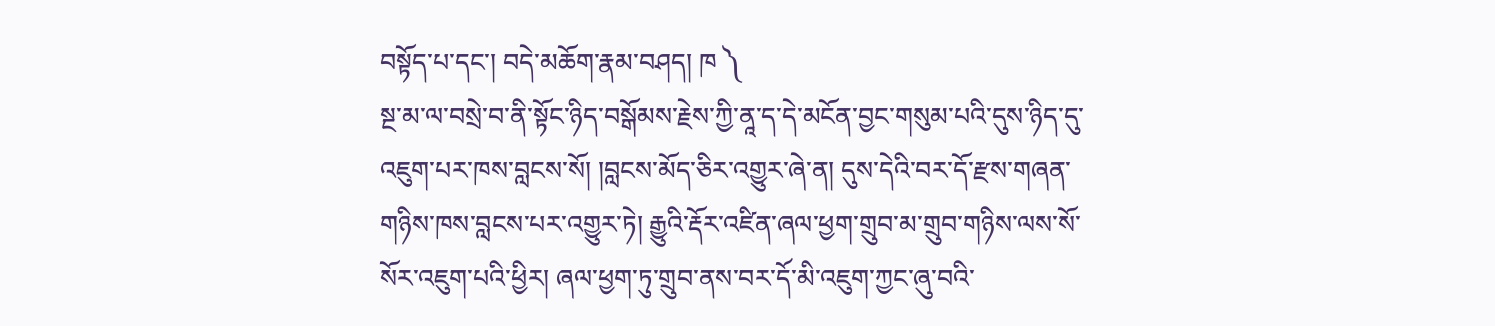བསྟོད་པ་དང་། བདེ་མཆོག་རྣམ་བཤད། ཁ ༽
སྔ་མ་ལ་བསྲེ་བ་ནི་སྟོང་ཉིད་བསྒོམས་རྗེས་ཀྱི་ནཱ་ད་དེ་མངོན་བྱང་གསུམ་པའི་དུས་ཉིད་དུ་འཇུག་པར་ཁས་བླངས་སོ། །བླངས་མོད་ཅིར་འགྱུར་ཞེ་ན། དུས་དེའི་བར་དོ་རྫས་གཞན་གཉིས་ཁས་བླངས་པར་འགྱུར་ཏེ། རྒྱུའི་རྡོར་འཛིན་ཞལ་ཕྱག་གྲུབ་མ་གྲུབ་གཉིས་ལས་སོ་སོར་འཇུག་པའི་ཕྱིར། ཞལ་ཕྱག་ཏུ་གྲུབ་ནས་བར་དོ་མི་འཇུག་ཀྱང་ཞུ་བའི་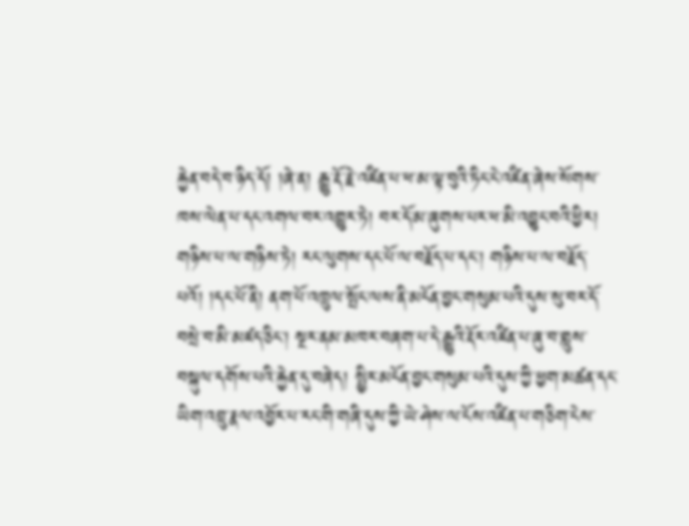རྐྱེན་བདེ་བ་ཉིད་དོ། །ཞེ་ན། རྒྱུ་རྡོ་རྗེ་འཛིན་པ་ཕ་མ་ལྟ་བུའི་ཏིང་ངེ་འཛིན་ཞེས་སོགས་ཁས་ལེན་པ་དང་འགལ་བར་འགྱུར་ཏེ། བར་དོ་མ་ཞུགས་པར་ཕ་མི་འབྱུང་བའི་ཕྱིར། གཉིས་པ་ལ་གཉིས་ཏེ། རང་ལུགས་དང་པོ་ལ་བརྗོད་པ་དང་། གཉིས་པ་ལ་བརྗོད་པའོ། །དང་པོ་ནི། ནག་པོ་འཁྲུལ་སྤོང་ལས་ནི་མངོན་བྱང་གསུམ་པའི་དུས་སུ་བར་དོ་བསྲེ་བ་མི་མཛད་ཅིང་། སྔར་ནམ་མཁར་བཞག་པ་དེ་རྒྱུའི་རྡོར་འཛིན་པ་ཞུ་བ་གླུས་བསྐུལ་དགོས་པའི་རྐྱེན་དུ་བཞེད། སྤྱིར་མངོན་བྱང་གསུམ་པའི་དུས་ཀྱི་ཕྱག་མཚན་དང་ཡིག་འབྲུ་རྣལ་འབྱོར་པ་རང་གི་གཞི་དུས་ཀྱི་ཡེ་ཤེས་ལ་ངོས་འཛིན་པ་གཅིག་ངེས་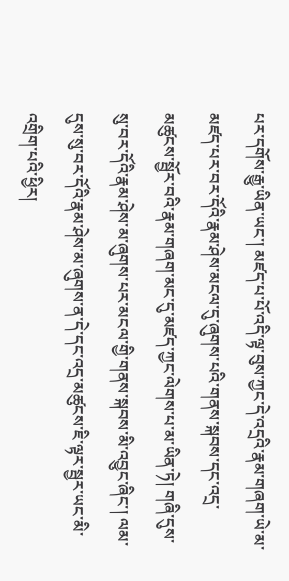པར་དགོས་རྒྱུ་ཡིན་ཡང་། མཛད་པ་པོ་འདི་ལྟ་བུས་ཀྱང་དེ་འདྲའི་རྣམ་གཞག་ཡེ་མ་མཛད་པར་བར་དོའི་རྣམ་ཤེས་མངལ་དུ་ཞུགས་པའི་གནས་སྐབས་དང་འདྲ་མཚུངས་སྦྱོར་བའི་རྣམ་གཞག་མང་དུ་མཛད་ཀྱང་ལེགས་པ་མ་ཡིན་ཏེ། གཞི་དུས་སུ་བར་དོའི་རྣམ་ཤེས་མ་ཞུགས་པར་མངལ་གྱི་གནས་སྐབས་མི་འབྱུང་ཞིང་། ལམ་དུས་སུ་བར་དོའི་རྣམ་ཤེས་མ་ཞུགས་ན་དེ་དང་འདྲ་མཚུངས་ཇི་ལྟར་སྦྱར་ཡང་མི་འགྲིག་པའི་ཕྱིར།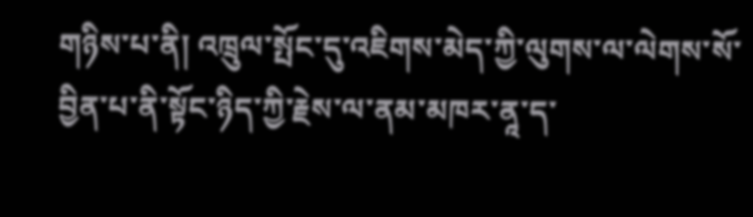གཉིས་པ་ནི། འཁྲུལ་སྤོང་དུ་འཇིགས་མེད་ཀྱི་ལུགས་ལ་ལེགས་སོ་བྱིན་པ་ནི་སྟོང་ཉིད་ཀྱི་རྗེས་ལ་ནམ་མཁར་ནཱ་ད་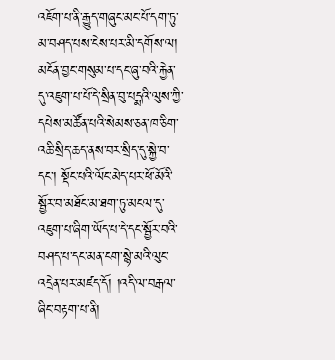འཇོག་པ་ནི་རྒྱུད་གཞུང་མང་པོ་དག་ཏུ་མ་བཤད་པས་ངེས་པར་མི་དགོས་ལ། མངོན་བྱང་གསུམ་པ་དང་ཞུ་བའི་རྐྱེན་དུ་འཇུག་པ་པོ་དེ་སྲིན་བུ་པདྨའི་ལུས་ཀྱི་དཔེས་མཚོན་པའི་སེམས་ཅན་ཁ་ཅིག་འཆི་སྲིད་ཆད་ནས་བར་སྲིད་དུ་སྐྱེ་བ་དང་། སྡོང་པའི་ལོང་མེད་པར་ཕོ་མོའི་སྦྱོར་བ་མཐོང་མ་ཐག་ཏུ་མངལ་དུ་འཇུག་པ་ཞིག་ཡོད་པ་དེ་དང་སྦྱོར་བའི་བཤད་པ་དང་མན་ངག་སྙེ་མའི་ལུང་འདྲེན་པར་མཛད་དོ། །འདི་ལ་བརྒལ་ཞིང་བརྟག་པ་ནི།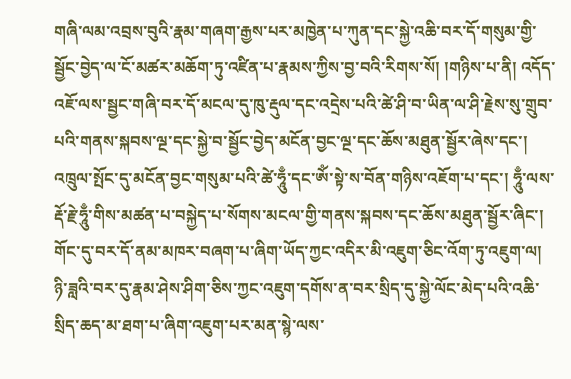གཞི་ལམ་འབྲས་བུའི་རྣམ་གཞག་རྒྱས་པར་མཁྱེན་པ་ཀུན་དང་སྐྱེ་འཆི་བར་དོ་གསུམ་གྱི་སྦྱོང་བྱེད་ལ་ངོ་མཚར་མཆོག་ཏུ་འཛིན་པ་རྣམས་ཀྱིས་བྱ་བའི་རིགས་སོ། །གཉིས་པ་ནི། འདོད་འཇོ་ལས་སྦྱང་གཞི་བར་དོ་མངལ་དུ་ཁུ་རྡུལ་དང་འདྲེས་པའི་ཚེ་ཤི་བ་ཡིན་ལ་ཤི་རྗེས་སུ་གྲུབ་པའི་གནས་སྐབས་ལྔ་དང་སྐྱེ་བ་སྦྱོང་བྱེད་མངོན་བྱང་ལྔ་དང་ཆོས་མཐུན་སྦྱོར་ཞེས་དང་། འཁྲུལ་སྤོང་དུ་མངོན་བྱང་གསུམ་པའི་ཚེ་ཧཱུྃ་དང་ཨོཾ་སྟེ་ས་བོན་གཉིས་འཇོག་པ་དང་། ཧཱུྃ་ལས་རྡོ་རྗེ་ཧཱུྃ་གིས་མཚན་པ་བསྐྱེད་པ་སོགས་མངལ་གྱི་གནས་སྐབས་དང་ཆོས་མཐུན་སྦྱོར་ཞིང་། གོང་དུ་བར་དོ་ནམ་མཁར་བཞག་པ་ཞིག་ཡོད་ཀྱང་འདིར་མི་འཇུག་ཅིང་འོག་ཏུ་འཇུག་ལ། ཉི་ཟླའི་བར་དུ་རྣམ་ཤེས་ཤིག་ཅིས་ཀྱང་འཇུག་དགོས་ན་བར་སྲིད་དུ་སྐྱེ་ལོང་མེད་པའི་འཆི་སྲིད་ཆད་མ་ཐག་པ་ཞིག་འཇུག་པར་མན་སྙེ་ལས་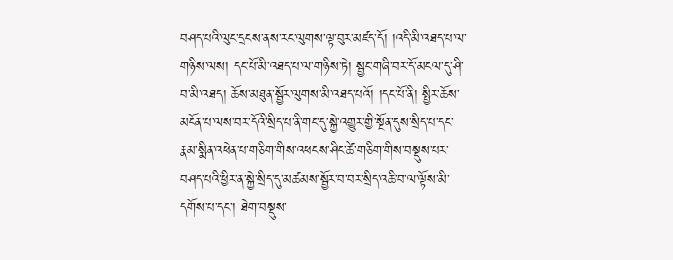བཤད་པའི་ལུང་དྲངས་ནས་རང་ལུགས་ལྟ་བུར་མཛད་དོ། །འདི་མི་འཐད་པ་ལ་གཉིས་ལས། དང་པོ་མི་འཐད་པ་ལ་གཉིས་ཏེ། སྦྱང་གཞི་བར་དོ་མངལ་དུ་ཤི་བ་མི་འཐད། ཆོས་མཐུན་སྦྱོར་ལུགས་མི་འཐད་པའོ། །དང་པོ་ནི། སྤྱིར་ཆོས་མངོན་པ་ལས་བར་དོའི་སྲིད་པ་ནི་གང་དུ་སྐྱེ་འགྱུར་གྱི་སྔོན་དུས་སྲིད་པ་དང་རྣམ་སྨིན་འཕེན་པ་གཅིག་གིས་འཕངས་ཤིང་ཚེ་གཅིག་གིས་བསྡུས་པར་བཤད་པའི་ཕྱིར་ན་སྐྱེ་སྲིད་དུ་མཚམས་སྦྱོར་བ་བར་སྲིད་འཆི་བ་ལ་ལྟོས་མི་དགོས་པ་དང་། ཐེག་བསྡུས་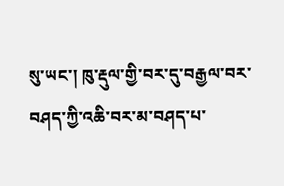སུ་ཡང་། ཁུ་རྡུལ་གྱི་བར་དུ་བརྒྱལ་བར་བཤད་ཀྱི་འཆི་བར་མ་བཤད་པ་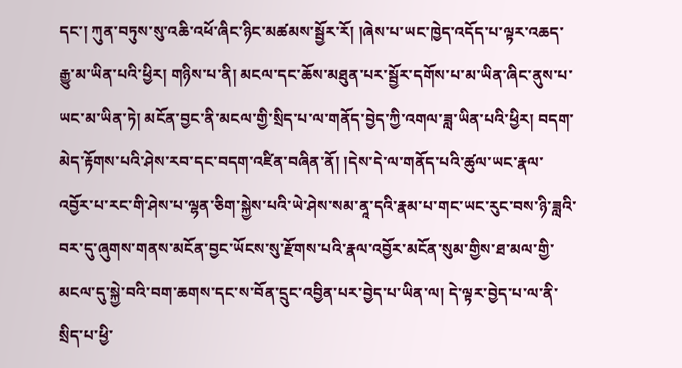དང་། ཀུན་བཏུས་སུ་འཆི་འཕོ་ཞིང་ཉིང་མཚམས་སྦྱོར་རོ། །ཞེས་པ་ཡང་ཁྱེད་འདོད་པ་ལྟར་འཆད་རྒྱུ་མ་ཡིན་པའི་ཕྱིར། གཉིས་པ་ནི། མངལ་དང་ཆོས་མཐུན་པར་སྦྱོར་དགོས་པ་མ་ཡིན་ཞིང་ནུས་པ་ཡང་མ་ཡིན་ཏེ། མངོན་བྱང་ནི་མངལ་གྱི་སྲིད་པ་ལ་གནོད་བྱེད་ཀྱི་འགལ་ཟླ་ཡིན་པའི་ཕྱིར། བདག་མེད་རྟོགས་པའི་ཤེས་རབ་དང་བདག་འཛིན་བཞིན་ནོ། །དེས་དེ་ལ་གནོད་པའི་ཚུལ་ཡང་རྣལ་འབྱོར་པ་རང་གི་ཤེས་པ་ལྷན་ཅིག་སྐྱེས་པའི་ཡེ་ཤེས་སམ་ནཱ་དའི་རྣམ་པ་གང་ཡང་རུང་བས་ཉི་ཟླའི་བར་དུ་ཞུགས་གནས་མངོན་བྱང་ཡོངས་སུ་རྫོགས་པའི་རྣལ་འབྱོར་མངོན་སུམ་གྱིས་ཐ་མལ་གྱི་མངལ་དུ་སྐྱེ་བའི་བག་ཆགས་དང་ས་བོན་དྲུང་འབྱིན་པར་བྱེད་པ་ཡིན་ལ། དེ་ལྟར་བྱེད་པ་ལ་ནི་སྲིད་པ་ཕྱི་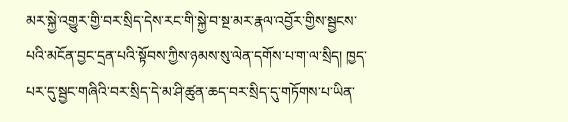མར་སྐྱེ་འགྱུར་གྱི་བར་སྲིད་དེས་རང་གི་སྐྱེ་བ་སྔ་མར་རྣལ་འབྱོར་གྱིས་སྦྱངས་པའི་མངོན་བྱང་དྲན་པའི་སྟོབས་ཀྱིས་ཉམས་སུ་ལེན་དགོས་པ་ག་ལ་སྲིད། ཁྱད་པར་དུ་སྦྱང་གཞིའི་བར་སྲིད་དེ་མ་ཤི་ཚུན་ཆད་བར་སྲིད་དུ་གཏོགས་པ་ཡིན་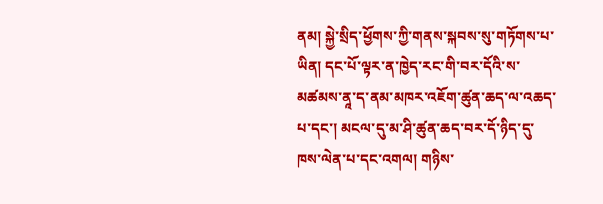ནམ། སྐྱེ་སྲིད་ཕྱོགས་ཀྱི་གནས་སྐབས་སུ་གཏོགས་པ་ཡིན། དང་པོ་ལྟར་ན་ཁྱེད་རང་གི་བར་དོའི་ས་མཚམས་ནཱ་ད་ནམ་མཁར་འཇོག་ཚུན་ཆད་ལ་འཆད་པ་དང་། མངལ་དུ་མ་ཤི་ཚུན་ཆད་བར་དོ་ཉིད་དུ་ཁས་ལེན་པ་དང་འགལ། གཉིས་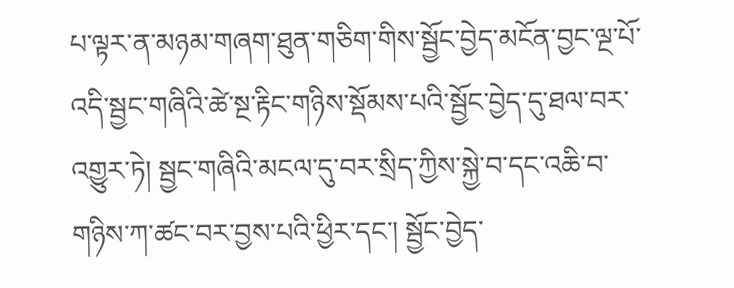པ་ལྟར་ན་མཉམ་གཞག་ཐུན་གཅིག་གིས་སྦྱོང་བྱེད་མངོན་བྱང་ལྔ་པོ་འདི་སྦྱང་གཞིའི་ཚེ་སྔ་རྟིང་གཉིས་སྡོམས་པའི་སྦྱོང་བྱེད་དུ་ཐལ་བར་འགྱུར་ཏེ། སྦྱང་གཞིའི་མངལ་དུ་བར་སྲིད་ཀྱིས་སྐྱེ་བ་དང་འཆི་བ་གཉིས་ཀ་ཚང་བར་བྱས་པའི་ཕྱིར་དང་། སྦྱོང་བྱེད་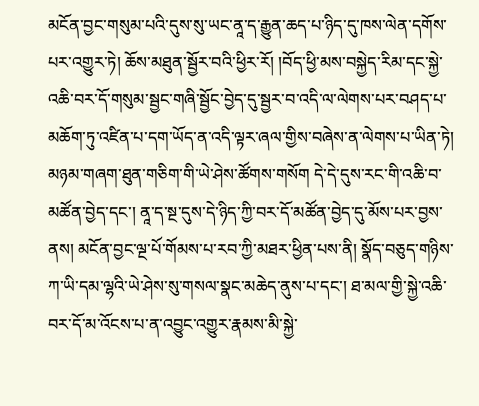མངོན་བྱང་གསུམ་པའི་དུས་སུ་ཡང་ནཱ་ད་རྒྱུན་ཆད་པ་ཉིད་དུ་ཁས་ལེན་དགོས་པར་འགྱུར་ཏེ། ཆོས་མཐུན་སྦྱོར་བའི་ཕྱིར་རོ། །བོད་ཕྱི་མས་བསྐྱེད་རིམ་དང་སྐྱེ་འཆི་བར་དོ་གསུམ་སྦྱང་གཞི་སྦྱོང་བྱེད་དུ་སྦྱར་བ་འདི་ལ་ལེགས་པར་བཤད་པ་མཆོག་ཏུ་འཛིན་པ་དག་ཡོད་ན་འདི་ལྟར་ཞལ་གྱིས་བཞེས་ན་ལེགས་པ་ཡིན་ཏེ། མཉམ་གཞག་ཐུན་གཅིག་གི་ཡེ་ཤེས་ཚོགས་གསོག དེ་དེ་དུས་རང་གི་འཆི་བ་མཚོན་བྱེད་དང་། ནཱ་ད་སྔ་དུས་དེ་ཉིད་ཀྱི་བར་དོ་མཚོན་བྱེད་དུ་མོས་པར་བྱས་ནས། མངོན་བྱང་ལྔ་པོ་གོམས་པ་རབ་ཀྱི་མཐར་ཕྱིན་པས་ནི། སྣོད་བཅུད་གཉིས་ཀ་ཡི་དམ་ལྷའི་ཡེ་ཤེས་སུ་གསལ་སྣང་མཆེད་ནུས་པ་དང་། ཐ་མལ་གྱི་སྐྱེ་འཆི་བར་དོ་མ་འོངས་པ་ན་འབྱུང་འགྱུར་རྣམས་མི་སྐྱེ་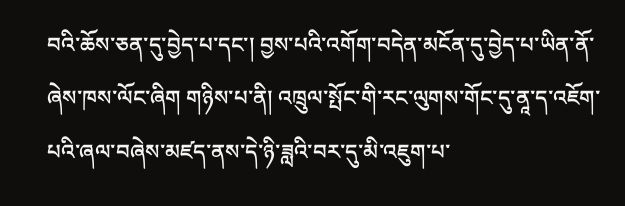བའི་ཆོས་ཅན་དུ་བྱེད་པ་དང་། བྱས་པའི་འགོག་བདེན་མངོན་དུ་བྱེད་པ་ཡིན་ནོ་ཞེས་ཁས་ལོང་ཞིག གཉིས་པ་ནི། འཁྲུལ་སྤོང་གི་རང་ལུགས་གོང་དུ་ནཱ་ད་འཇོག་པའི་ཞལ་བཞེས་མཛད་ནས་དེ་ཉི་ཟླའི་བར་དུ་མི་འཇུག་པ་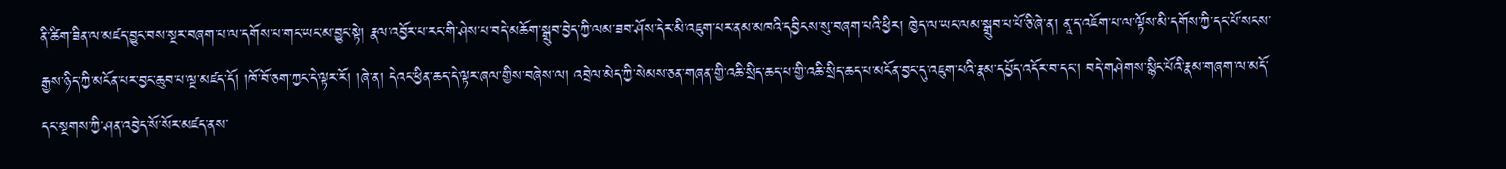ནི་ཚིག་ཟིན་ལ་མཛད་བྱུང་བས་སྔར་བཞག་པ་ལ་དགོས་པ་གང་ཡང་མ་བྱུང་སྟེ། རྣལ་འབྱོར་པ་རང་གི་ཤེས་པ་བདེ་མཆོག་སྒྲུབ་བྱེད་ཀྱི་ལམ་ཟབ་ཤོས་དེར་མི་འཇུག་པར་ནམ་མཁའི་དབྱིངས་སུ་བཞག་པའི་ཕྱིར། ཁྱེད་ལ་ཡང་ལམ་སྒྲུབ་པ་པོ་ཅི་ཞེ་ན། ནཱ་ད་འཇོག་པ་ལ་ལྟོས་མི་དགོས་ཀྱི་དང་པོ་སངས་རྒྱས་ཉིད་ཀྱི་མངོན་པར་བྱང་ཆུབ་པ་ལྔ་མཛད་དོ། །ཁོ་བོ་ཅག་ཀྱང་དེ་ལྟར་རོ། །ཞེ་ན། དེའང་ཕྱིན་ཆད་དེ་ལྟར་ཞལ་གྱིས་བཞེས་ལ། འབྲེལ་མེད་ཀྱི་སེམས་ཅན་གཞན་གྱི་འཆི་སྲིད་ཆད་པ་གྱི་འཆི་སྲིད་ཆད་པ་མངོན་བྱང་དུ་འཇུག་པའི་རྣམ་དཔྱོད་འདོར་བ་དང་། བདེ་གཤེགས་སྙིང་པོའི་རྣམ་གཞག་ལ་མདོ་དང་སྔགས་ཀྱི་ཤན་འབྱེད་སོ་སོར་མཛད་ནས་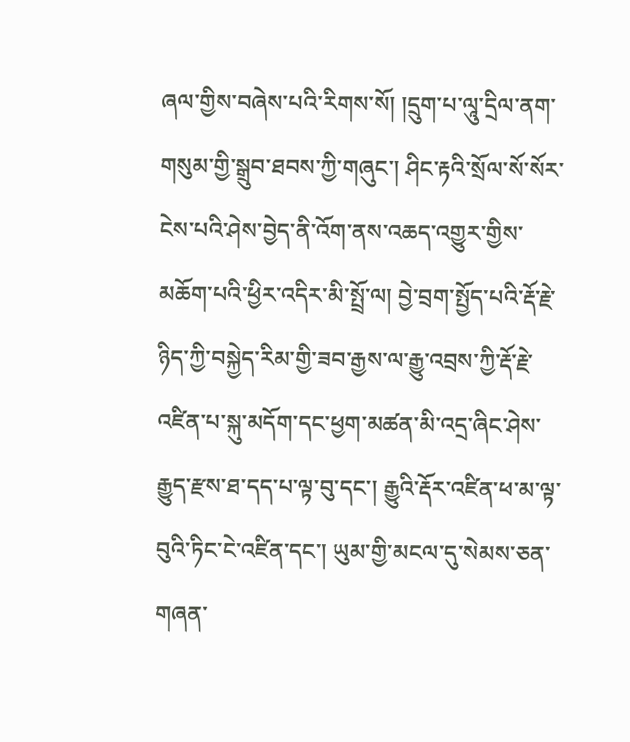ཞལ་གྱིས་བཞེས་པའི་རིགས་སོ། །དྲུག་པ་ལཱུ་དྲིལ་ནག་གསུམ་གྱི་སྒྲུབ་ཐབས་ཀྱི་གཞུང་། ཤིང་རྟའི་སྲོལ་སོ་སོར་ངེས་པའི་ཤེས་བྱེད་ནི་འོག་ནས་འཆད་འགྱུར་གྱིས་མཆོག་པའི་ཕྱིར་འདིར་མི་སྤྲོ་ལ། བྱེ་བྲག་སྤྱོད་པའི་རྡོ་རྗེ་ཉིད་ཀྱི་བསྐྱེད་རིམ་གྱི་ཟབ་རྒྱས་ལ་རྒྱུ་འབྲས་ཀྱི་རྡོ་རྗེ་འཛིན་པ་སྐུ་མདོག་དང་ཕྱག་མཚན་མི་འདྲ་ཞིང་ཤེས་རྒྱུད་རྫས་ཐ་དད་པ་ལྟ་བུ་དང་། རྒྱུའི་རྡོར་འཛིན་ཕ་མ་ལྟ་བུའི་ཏིང་ངེ་འཛིན་དང་། ཡུམ་གྱི་མངལ་དུ་སེམས་ཅན་གཞན་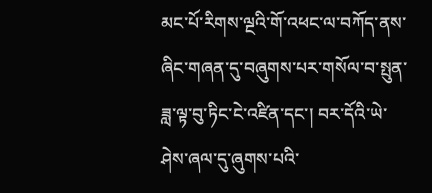མང་པོ་རིགས་ལྔའི་གོ་འཕང་ལ་བཀོད་ནས་ཞིང་གཞན་དུ་བཞུགས་པར་གསོལ་བ་སྤུན་ཟླ་ལྟ་བུ་ཏིང་ངེ་འཛིན་དང་། བར་དོའི་ཡེ་ཤེས་ཞལ་དུ་ཞུགས་པའི་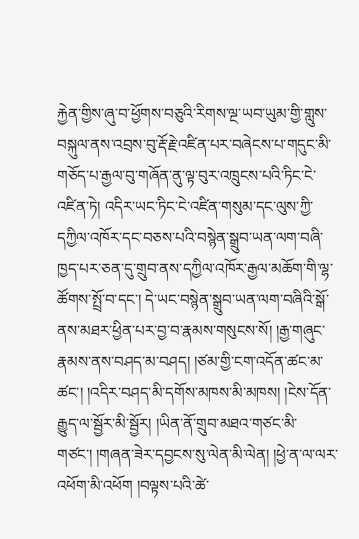རྐྱེན་གྱིས་ཞུ་བ་ཕྱོགས་བཅུའི་རིགས་ལྔ་ཡབ་ཡུམ་གྱི་གླུས་བསྐུལ་ནས་འབྲས་བུ་རྡོ་རྗེ་འཛིན་པར་བཞེངས་པ་གདུང་མི་གཅོད་པ་རྒྱལ་བུ་གཞོན་ནུ་ལྟ་བུར་འཁྲུངས་པའི་ཏིང་ངེ་འཛིན་ཏེ། འདིར་ཡང་ཏིང་ངེ་འཛིན་གསུམ་དང་ལུས་ཀྱི་དཀྱིལ་འཁོར་དང་བཅས་པའི་བསྙེན་སྒྲུབ་ཡན་ལག་བཞི་ཁྱད་པར་ཅན་དུ་གྲུབ་ནས་དཀྱིལ་འཁོར་རྒྱལ་མཆོག་གི་ལྷ་ཚོགས་སྤྲོ་བ་དང་། དེ་ཡང་བསྙེན་སྒྲུབ་ཡན་ལག་བཞིའི་སྒོ་ནས་མཐར་ཕྱིན་པར་བྱ་བ་རྣམས་གསུངས་སོ། །རྒྱ་གཞུང་རྣམས་ནས་བཤད་མ་བཤད། །ཙམ་གྱི་ངག་འདོན་ཚང་མ་ཚང་། །འདིར་བཤད་མི་དགོས་མཁས་མི་མཁས། །ངེས་དོན་རྒྱུད་ལ་སྦྱོར་མི་སྦྱོར། །ཡིན་ནོ་གྲུབ་མཐའ་གཙང་མི་གཙང་། །གཞན་ཟེར་དབྱངས་སུ་ལེན་མི་ལེན། །ཕྱེ་ན་ལ་ལར་འཕོག་མི་འཕོག །བལྟས་པའི་ཚེ་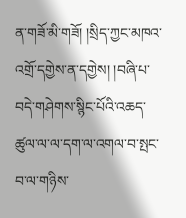ན་གཟོ་མི་གཟོ། །སྲིད་ཀྱང་མཁའ་འགྲོ་དགྱེས་ན་དགྱེས། །བཞི་པ་བདེ་གཤེགས་སྙིང་པོའི་འཆད་ཚུལ་ལ་ལ་དག་ལ་འགལ་བ་སྤང་བ་ལ་གཉིས་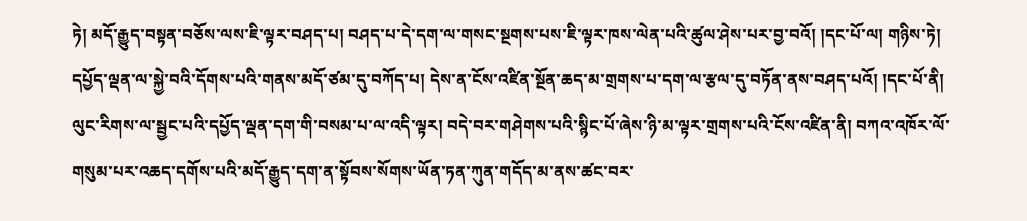ཏེ། མདོ་རྒྱུད་བསྟན་བཅོས་ལས་ཇི་ལྟར་བཤད་པ། བཤད་པ་དེ་དག་ལ་གསང་སྔགས་པས་ཇི་ལྟར་ཁས་ལེན་པའི་ཚུལ་ཤེས་པར་བྱ་བའོ། །དང་པོ་ལ། གཉིས་ཏེ། དཔྱོད་ལྡན་ལ་སྐྱེ་བའི་དོགས་པའི་གནས་མདོ་ཙམ་དུ་བཀོད་པ། དེས་ན་ངོས་འཛིན་སྔོན་ཆད་མ་གྲགས་པ་དག་ལ་རྩལ་དུ་བཏོན་ནས་བཤད་པའོ། །དང་པོ་ནི། ལུང་རིགས་ལ་སྦྱང་པའི་དཔྱོད་ལྡན་དག་གི་བསམ་པ་ལ་འདི་ལྟར། བདེ་བར་གཤེགས་པའི་སྙིང་པོ་ཞེས་ཉི་མ་ལྟར་གྲགས་པའི་ངོས་འཛིན་ནི། བཀའ་འཁོར་ལོ་གསུམ་པར་འཆད་དགོས་པའི་མདོ་རྒྱུད་དག་ན་སྟོབས་སོགས་ཡོན་ཏན་ཀུན་གདོད་མ་ནས་ཚང་བར་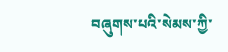བཞུགས་པའི་སེམས་ཀྱི་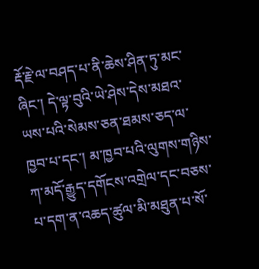རྡོ་རྗེ་ལ་བཤད་པ་ནི་ཆེས་ཤིན་ཏུ་མང་ཞིང་། དེ་ལྟ་བུའི་ཡེ་ཤེས་དེས་མཐའ་ཡས་པའི་སེམས་ཅན་ཐམས་ཅད་ལ་ཁྱབ་པ་དང་། མ་ཁྱབ་པའི་ལུགས་གཉིས་ཀ་མདོ་རྒྱུད་དགོངས་འགྲེལ་དང་བཅས་པ་དག་ན་འཆད་ཚུལ་མི་མཐུན་པ་སོ་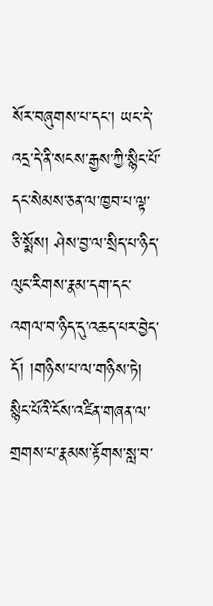སོར་བཞུགས་པ་དང་། ཡང་དེ་འདྲ་དེ་ནི་སངས་རྒྱས་ཀྱི་སྙིང་པོ་དང་སེམས་ཅན་ལ་ཁྱབ་པ་ལྟ་ཅི་སྨོས། ཤེས་བྱ་ལ་སྲིད་པ་ཉིད་ལུང་རིགས་རྣམ་དག་དང་འགལ་བ་ཉིད་དུ་འཆད་པར་བྱེད་དོ། །གཉིས་པ་ལ་གཉིས་ཏེ། སྙིང་པོའི་ངོས་འཛིན་གཞན་ལ་གྲགས་པ་རྣམས་རྟོགས་སླ་བ་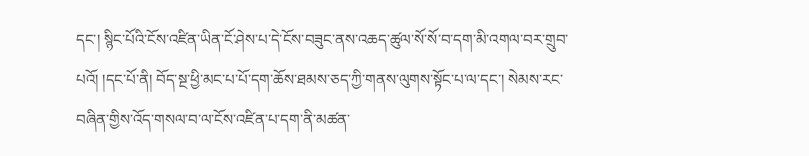དང་། སྙིང་པོའི་ངོས་འཛིན་ཡིན་ངོ་ཤེས་པ་དེ་ངོས་བཟུང་ནས་འཆད་ཚུལ་སོ་སོ་བ་དག་མི་འགལ་བར་གྲུབ་པའོ། །དང་པོ་ནི། བོད་སྔ་ཕྱི་མང་པ་པོ་དག་ཆོས་ཐམས་ཅད་ཀྱི་གནས་ལུགས་སྟོང་པ་ལ་དང་། སེམས་རང་བཞིན་གྱིས་འོད་གསལ་བ་ལ་ངོས་འཛིན་པ་དག་ནི་མཚན་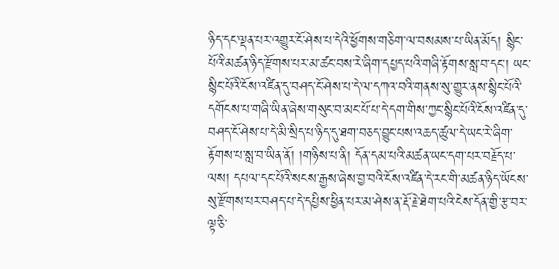ཉིད་དང་ལྡན་པར་འགྱུར་ངོ་ཤེས་པ་དེའི་ཕྱོགས་གཅིག་ལ་བསམས་པ་ཡིན་མོད། སྙིང་པོའི་མཚན་ཉིད་རྫོགས་པར་མ་ཚང་བས་རེ་ཞིག་དཔྱད་པའི་གཞི་རྟོགས་སླ་བ་དང་། ཡང་སྙིང་པོའི་ངོས་འཛིན་དུ་བཤད་ངོ་ཤེས་པ་དེ་ལ་དཀའ་བའི་གནས་སུ་གྱུར་ནས་སྙིང་པོའི་དགོངས་པ་གཞི་ཡིན་ཞེས་གསུང་བ་མང་པོ་པ་དེ་དག་གིས་ཀྱང་སྙིང་པོའི་ངོས་འཛིན་དུ་བཤད་ངོ་ཤེས་པ་དེ་མི་སྲིད་པ་ཉིད་དུ་ཐག་བཅད་བྱུང་པས་འཆད་ཚུལ་དེ་ཡང་རེ་ཞིག་རྟོགས་པ་སླ་བ་ཡིན་ནོ། །གཉིས་པ་ནི། དོན་དམ་པའི་མཚན་ཡང་དག་པར་བརྗོད་པ་ལས། དཔལ་དང་པོའི་སངས་རྒྱས་ཞེས་བྱ་བའི་ངོས་འཛིན་དེ་རང་གི་མཚན་ཉིད་ཡོངས་སུ་རྫོགས་པར་བཤད་པ་དེ་དཔྱིས་ཕྱིན་པར་མ་ཤེས་ན་རྡོ་རྗེ་ཐེག་པའི་ངེས་དོན་གྱི་རྩ་བར་ལྟ་ཅི་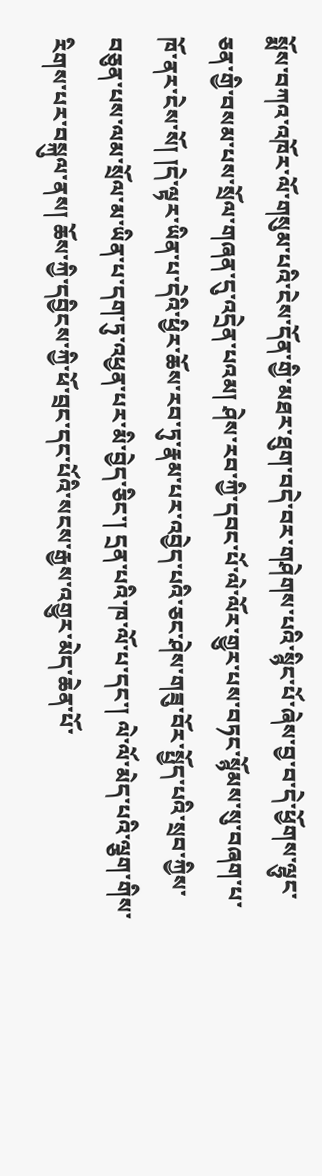སྨོས་བཀའ་འཁོར་ལོ་གསུམ་པའི་ངེས་དོན་གྱི་མཐར་ཐུག་བདེ་བར་གཤེགས་པའི་སྙིང་པོ་ཞེས་བྱ་བ་དེ་ཕྱོགས་ལྷུང་ཅན་གྱི་བསམ་པས་སྲོལ་གཞན་དུ་འདྲེན་པའམ། ཤེས་རབ་ཀྱི་དབང་པོ་ལེ་ལོར་གྱུར་པས་བཏང་སྙོམས་སུ་བཞག་པ་ཁོ་ནར་ངེས་སོ། །དེ་ལྟར་ཡིན་པ་དེའི་ཕྱིར་ཆོས་རབ་ཏུ་རྣམ་པར་འབྱེད་པའི་ཅང་ཤེས་གཟུ་བོར་སྤྱོད་པའི་སྲབ་ཀྱིས་བཅུན་པས་ལམ་སྲོལ་མ་ཡིན་པ་དག་ཏུ་འཕྱན་པར་མི་བྱེད་ཅིང་། དྲན་པའི་ཁ་ལོ་པ་དང་། ལེ་ལོ་མེད་པའི་ལྕག་གིས་རིགས་པར་བསྐུལ་ནས། ཆོས་ཀྱི་དབྱིངས་ཀྱི་ཕོ་བྲང་དང་པོའི་སངས་རྒྱས་འགྱུར་མེད་ཆེན་པོ་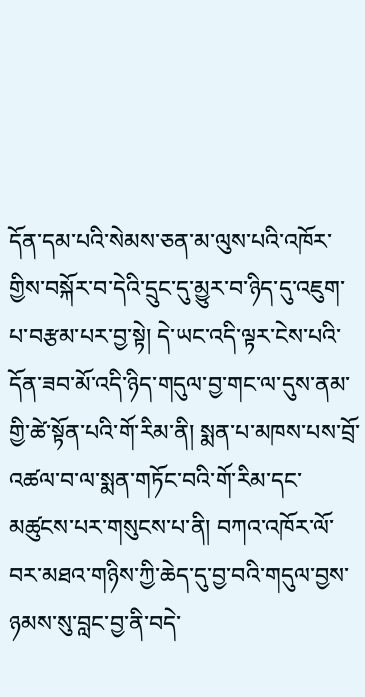དོན་དམ་པའི་སེམས་ཅན་མ་ལུས་པའི་འཁོར་གྱིས་བསྐོར་བ་དེའི་དྲུང་དུ་མྱུར་བ་ཉིད་དུ་འཇུག་པ་བརྩམ་པར་བྱ་སྟེ། དེ་ཡང་འདི་ལྟར་ངེས་པའི་དོན་ཟབ་མོ་འདི་ཉིད་གདུལ་བྱ་གང་ལ་དུས་ནམ་གྱི་ཚེ་སྟོན་པའི་གོ་རིམ་ནི། སྨན་པ་མཁས་པས་བྲོ་འཚལ་བ་ལ་སྨན་གཏོང་བའི་གོ་རིམ་དང་མཚུངས་པར་གསུངས་པ་ནི། བཀའ་འཁོར་ལོ་བར་མཐའ་གཉིས་ཀྱི་ཆེད་དུ་བྱ་བའི་གདུལ་བྱས་ཉམས་སུ་བླང་བྱ་ནི་བདེ་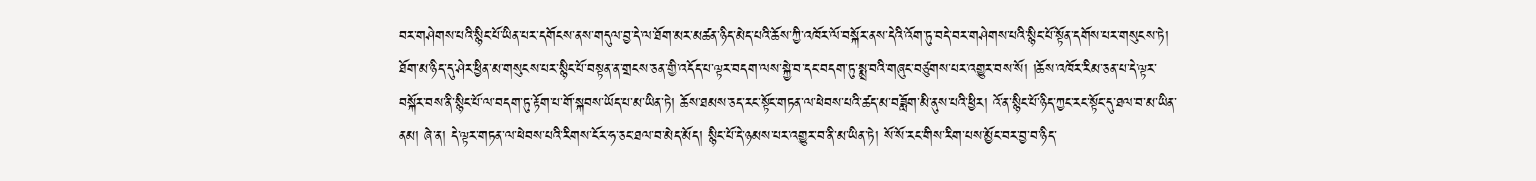བར་གཤེགས་པའི་སྙིང་པོ་ཡིན་པར་དགོངས་ནས་གདུལ་བྱ་དེ་ལ་ཐོག་མར་མཚན་ཉིད་མེད་པའི་ཆོས་ཀྱི་འཁོར་ལོ་བསྐོར་ནས་དེའི་འོག་ཏུ་བདེ་བར་གཤེགས་པའི་སྙིང་པོ་སྟོན་དགོས་པར་གསུངས་ཏེ། ཐོག་མ་ཉིད་དུ་ཤེར་ཕྱིན་མ་གསུངས་པར་སྙིང་པོ་བསྟན་ན་གྲངས་ཅན་གྱི་འདོད་པ་ལྟར་བདག་ལས་སྐྱེ་བ་དང་བདག་ཏུ་སྨྲ་བའི་གཞུང་བཙུགས་པར་འགྱུར་བས་སོ། །ཆོས་འཁོར་རིམ་ཅན་པ་དེ་ལྟར་བསྐོར་བས་ནི་སྙིང་པོ་ལ་བདག་ཏུ་རྟོག་པ་གོ་སྐབས་ཡོད་པ་མ་ཡིན་ཏེ། ཆོས་ཐམས་ཅད་རང་སྟོང་གཏན་ལ་ཕེབས་པའི་ཚད་མ་བཟློག་མི་ནུས་པའི་ཕྱིར། འོ་ན་སྙིང་པོ་ཉིད་ཀྱང་རང་སྟོང་དུ་ཐལ་བ་མ་ཡིན་ནམ། ཞེ་ན། དེ་ལྟར་གཏན་ལ་ཕེབས་པའི་རིགས་ངོར་ཧ་ཅང་ཐལ་བ་མེད་མོད། སྙིང་པོ་དེ་ཉམས་པར་འགྱུར་བ་ནི་མ་ཡིན་ཏེ། སོ་སོ་རང་གིས་རིག་པས་མྱོང་བར་བྱ་བ་ཉིད་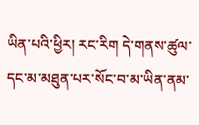ཡིན་པའི་ཕྱིར། རང་རིག དེ་གནས་ཚུལ་དང་མ་མཐུན་པར་སོང་བ་མ་ཡིན་ནམ་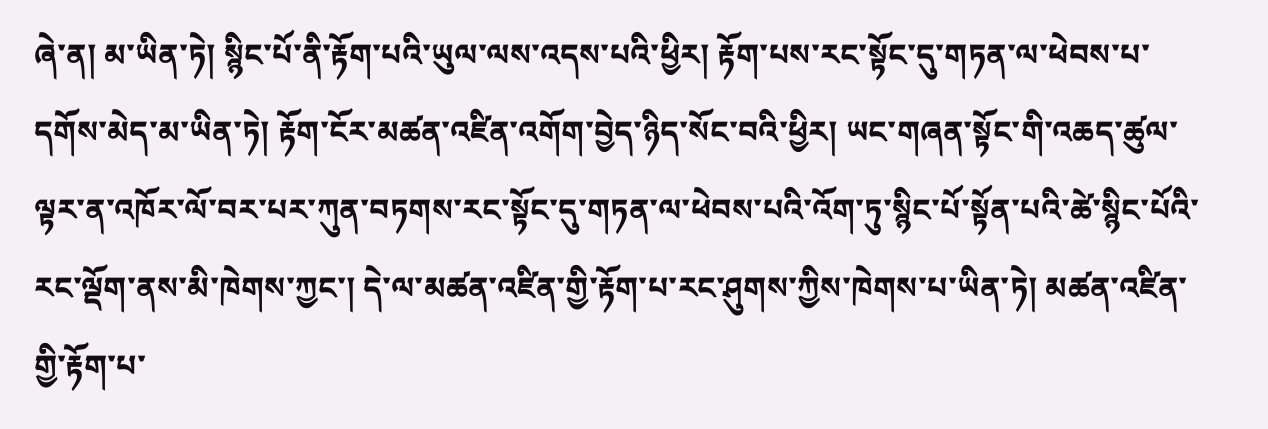ཞེ་ན། མ་ཡིན་ཏེ། སྙིང་པོ་ནི་རྟོག་པའི་ཡུལ་ལས་འདས་པའི་ཕྱིར། རྟོག་པས་རང་སྟོང་དུ་གཏན་ལ་ཕེབས་པ་དགོས་མེད་མ་ཡིན་ཏེ། རྟོག་ངོར་མཚན་འཛིན་འགོག་བྱེད་ཉིད་སོང་བའི་ཕྱིར། ཡང་གཞན་སྟོང་གི་འཆད་ཚུལ་ལྟར་ན་འཁོར་ལོ་བར་པར་ཀུན་བཏགས་རང་སྟོང་དུ་གཏན་ལ་ཕེབས་པའི་འོག་ཏུ་སྙིང་པོ་སྟོན་པའི་ཚེ་སྙིང་པོའི་རང་ལྡོག་ནས་མི་ཁེགས་ཀྱང་། དེ་ལ་མཚན་འཛིན་གྱི་རྟོག་པ་རང་ཤུགས་ཀྱིས་ཁེགས་པ་ཡིན་ཏེ། མཚན་འཛིན་གྱི་རྟོག་པ་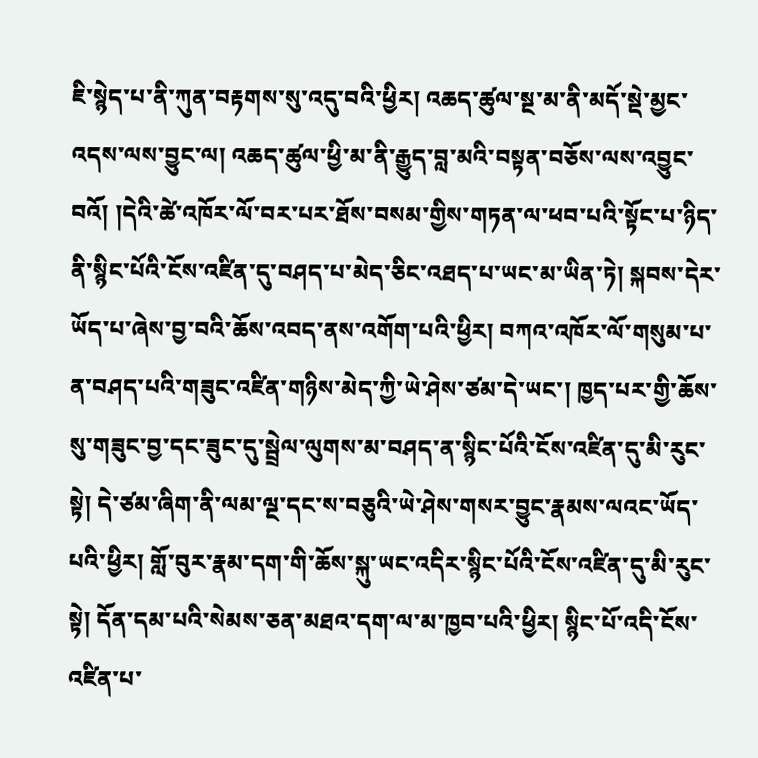ཇི་སྙེད་པ་ནི་ཀུན་བརྟགས་སུ་འདུ་བའི་ཕྱིར། འཆད་ཚུལ་སྔ་མ་ནི་མདོ་སྡེ་མྱང་འདས་ལས་བྱུང་ལ། འཆད་ཚུལ་ཕྱི་མ་ནི་རྒྱུད་བླ་མའི་བསྟན་བཅོས་ལས་འབྱུང་བའོ། །དེའི་ཚེ་འཁོར་ལོ་བར་པར་ཐོས་བསམ་གྱིས་གཏན་ལ་ཕབ་པའི་སྟོང་པ་ཉིད་ནི་སྙིང་པོའི་ངོས་འཛིན་དུ་བཤད་པ་མེད་ཅིང་འཐད་པ་ཡང་མ་ཡིན་ཏེ། སྐབས་དེར་ཡོད་པ་ཞེས་བྱ་བའི་ཆོས་འབད་ནས་འགོག་པའི་ཕྱིར། བཀའ་འཁོར་ལོ་གསུམ་པ་ན་བཤད་པའི་གཟུང་འཛིན་གཉིས་མེད་ཀྱི་ཡེ་ཤེས་ཙམ་དེ་ཡང་། ཁྱད་པར་གྱི་ཆོས་སུ་གཟུང་བྱ་དང་ཟུང་དུ་སྦྲེལ་ལུགས་མ་བཤད་ན་སྙིང་པོའི་ངོས་འཛིན་དུ་མི་རུང་སྟེ། དེ་ཙམ་ཞིག་ནི་ལམ་ལྔ་དང་ས་བཅུའི་ཡེ་ཤེས་གསར་བྱུང་རྣམས་ལའང་ཡོད་པའི་ཕྱིར། གློ་བུར་རྣམ་དག་གི་ཆོས་སྐུ་ཡང་འདིར་སྙིང་པོའི་ངོས་འཛིན་དུ་མི་རུང་སྟེ། དོན་དམ་པའི་སེམས་ཅན་མཐའ་དག་ལ་མ་ཁྱབ་པའི་ཕྱིར། སྙིང་པོ་འདི་ངོས་འཛིན་པ་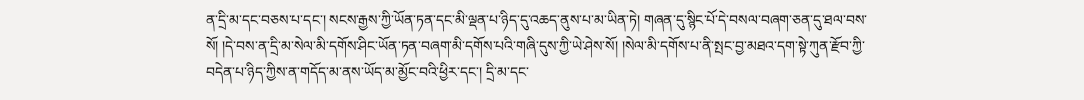ན་དྲི་མ་དང་བཅས་པ་དང་། སངས་རྒྱས་ཀྱི་ཡོན་ཏན་དང་མི་ལྡན་པ་ཉིད་དུ་འཆད་ནུས་པ་མ་ཡིན་ཏེ། གཞན་དུ་སྙིང་པོ་དེ་བསལ་བཞག་ཅན་དུ་ཐལ་བས་སོ། །དེ་བས་ན་དྲི་མ་སེལ་མི་དགོས་ཤིང་ཡོན་ཏན་བཞག་མི་དགོས་པའི་གཞི་དུས་ཀྱི་ཡེ་ཤེས་སོ། །སེལ་མི་དགོས་པ་ནི་སྤང་བྱ་མཐའ་དག་སྟེ་ཀུན་རྫོབ་ཀྱི་བདེན་པ་ཉིད་ཀྱིས་ན་གདོད་མ་ནས་ཡོད་མ་མྱོང་བའི་ཕྱིར་དང་། དྲི་མ་དང་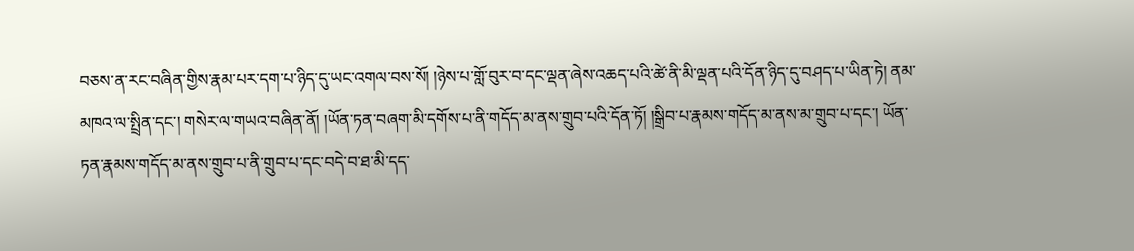བཅས་ན་རང་བཞིན་གྱིས་རྣམ་པར་དག་པ་ཉིད་དུ་ཡང་འགལ་བས་སོ། །ཉེས་པ་གློ་བུར་བ་དང་ལྡན་ཞེས་འཆད་པའི་ཚེ་ནི་མི་ལྡན་པའི་དོན་ཉིད་དུ་བཤད་པ་ཡིན་ཏེ། ནམ་མཁའ་ལ་སྤྲིན་དང་། གསེར་ལ་གཡའ་བཞིན་ནོ། །ཡོན་ཏན་བཞག་མི་དགོས་པ་ནི་གདོད་མ་ནས་གྲུབ་པའི་དོན་ཏོ། །སྒྲིབ་པ་རྣམས་གདོད་མ་ནས་མ་གྲུབ་པ་དང་། ཡོན་ཏན་རྣམས་གདོད་མ་ནས་གྲུབ་པ་ནི་གྲུབ་པ་དང་བདེ་བ་ཐ་མི་དད་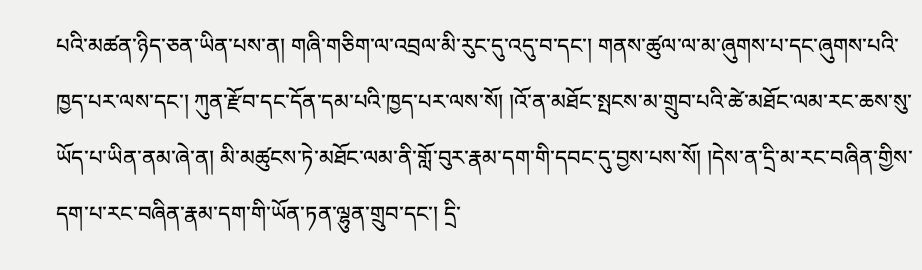པའི་མཚན་ཉིད་ཅན་ཡིན་པས་ན། གཞི་གཅིག་ལ་འབྲལ་མི་རུང་དུ་འདུ་བ་དང་། གནས་ཚུལ་ལ་མ་ཞུགས་པ་དང་ཞུགས་པའི་ཁྱད་པར་ལས་དང་། ཀུན་རྫོབ་དང་དོན་དམ་པའི་ཁྱད་པར་ལས་སོ། །འོ་ན་མཐོང་སྤངས་མ་གྲུབ་པའི་ཚེ་མཐོང་ལམ་རང་ཆས་སུ་ཡོད་པ་ཡིན་ནམ་ཞེ་ན། མི་མཚུངས་ཏེ་མཐོང་ལམ་ནི་གློ་བུར་རྣམ་དག་གི་དབང་དུ་བྱས་པས་སོ། །དེས་ན་དྲི་མ་རང་བཞིན་གྱིས་དག་པ་རང་བཞིན་རྣམ་དག་གི་ཡོན་ཏན་ལྷུན་གྲུབ་དང་། དྲི་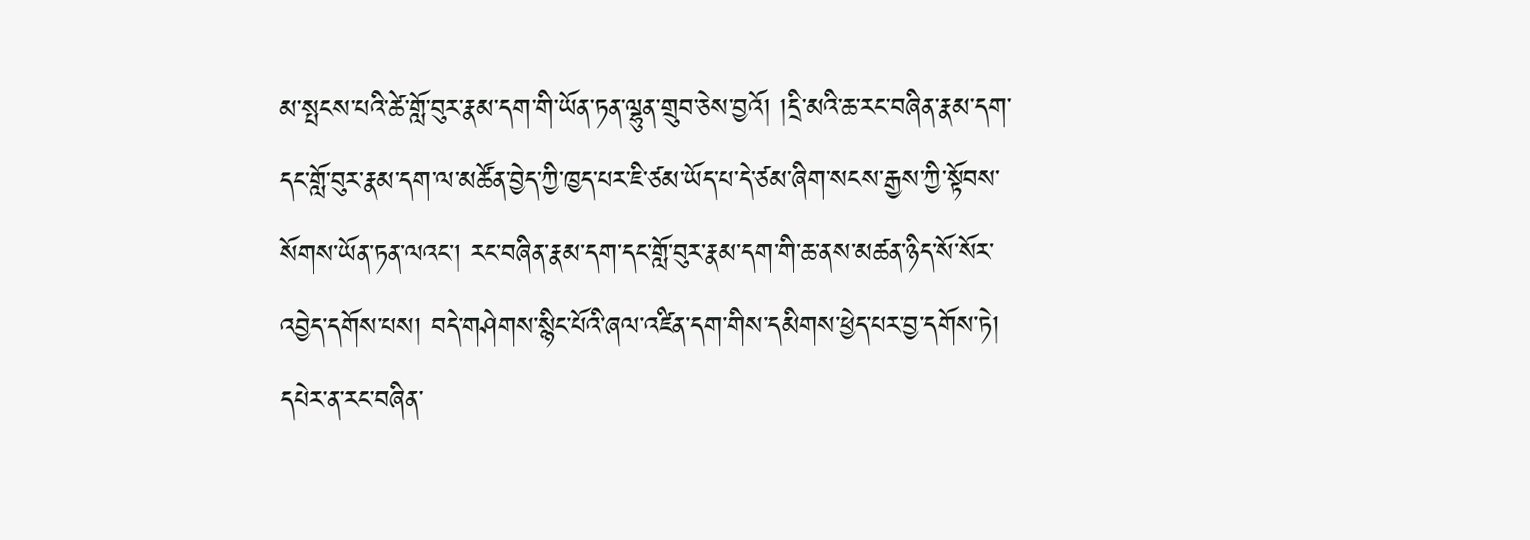མ་སྤངས་པའི་ཚེ་གློ་བུར་རྣམ་དག་གི་ཡོན་ཏན་ལྷུན་གྲུབ་ཅེས་བྱའོ། །དྲི་མའི་ཆ་རང་བཞིན་རྣམ་དག་དང་གློ་བུར་རྣམ་དག་ལ་མཚོན་བྱེད་ཀྱི་ཁྱད་པར་ཇི་ཙམ་ཡོད་པ་དེ་ཙམ་ཞིག་སངས་རྒྱས་ཀྱི་སྟོབས་སོགས་ཡོན་ཏན་ལའང་། རང་བཞིན་རྣམ་དག་དང་གློ་བུར་རྣམ་དག་གི་ཆ་ནས་མཚན་ཉིད་སོ་སོར་འབྱེད་དགོས་པས། བདེ་གཤེགས་སྙིང་པོའི་ཞལ་འཛིན་དག་གིས་དམིགས་ཕྱེད་པར་བྱ་དགོས་ཏེ། དཔེར་ན་རང་བཞིན་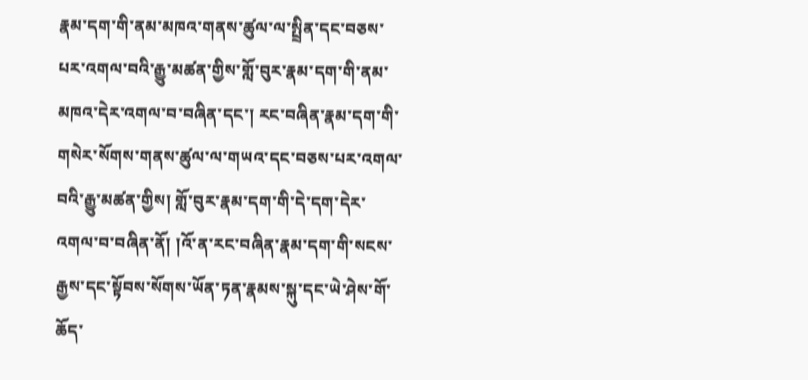རྣམ་དག་གི་ནམ་མཁའ་གནས་ཚུལ་ལ་སྤྲིན་དང་བཅས་པར་འགལ་བའི་རྒྱུ་མཚན་གྱིས་གློ་བུར་རྣམ་དག་གི་ནམ་མཁའ་དེར་འགལ་བ་བཞིན་དང་། རང་བཞིན་རྣམ་དག་གི་གསེར་སོགས་གནས་ཚུལ་ལ་གཡའ་དང་བཅས་པར་འགལ་བའི་རྒྱུ་མཚན་གྱིས། གློ་བུར་རྣམ་དག་གི་དེ་དག་དེར་འགལ་བ་བཞིན་ནོ། །འོ་ན་རང་བཞིན་རྣམ་དག་གི་སངས་རྒྱས་དང་སྟོབས་སོགས་ཡོན་ཏན་རྣམས་སྐུ་དང་ཡེ་ཤེས་གོ་ཆོད་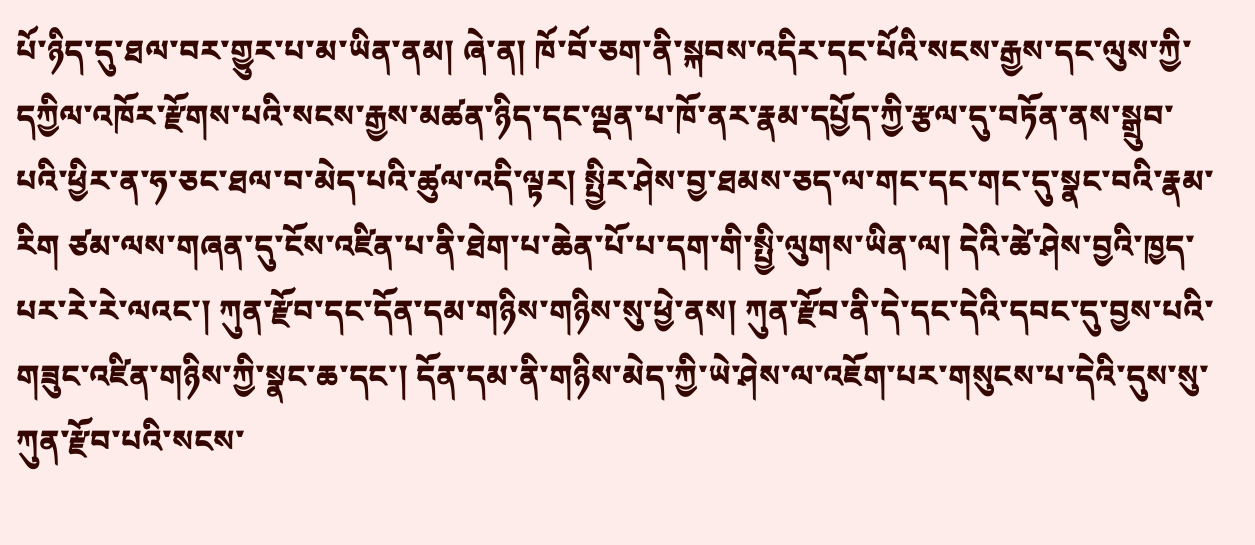པོ་ཉིད་དུ་ཐལ་བར་གྱུར་པ་མ་ཡིན་ནམ། ཞེ་ན། ཁོ་བོ་ཅག་ནི་སྐབས་འདིར་དང་པོའི་སངས་རྒྱས་དང་ལུས་ཀྱི་དཀྱིལ་འཁོར་རྫོགས་པའི་སངས་རྒྱས་མཚན་ཉིད་དང་ལྡན་པ་ཁོ་ནར་རྣམ་དཔྱོད་ཀྱི་རྩལ་དུ་བཏོན་ནས་སྒྲུབ་པའི་ཕྱིར་ན་ཧ་ཅང་ཐལ་བ་མེད་པའི་ཚུལ་འདི་ལྟར། སྤྱིར་ཤེས་བྱ་ཐམས་ཅད་ལ་གང་དང་གང་དུ་སྣང་བའི་རྣམ་རིག ཙམ་ལས་གཞན་དུ་ངོས་འཛིན་པ་ནི་ཐེག་པ་ཆེན་པོ་པ་དག་གི་སྤྱི་ལུགས་ཡིན་ལ། དེའི་ཚེ་ཤེས་བྱའི་ཁྱད་པར་རེ་རེ་ལའང་། ཀུན་རྫོབ་དང་དོན་དམ་གཉིས་གཉིས་སུ་ཕྱེ་ནས། ཀུན་རྫོབ་ནི་དེ་དང་དེའི་དབང་དུ་བྱས་པའི་གཟུང་འཛིན་གཉིས་ཀྱི་སྣང་ཆ་དང་། དོན་དམ་ནི་གཉིས་མེད་ཀྱི་ཡེ་ཤེས་ལ་འཇོག་པར་གསུངས་པ་དེའི་དུས་སུ་ཀུན་རྫོབ་པའི་སངས་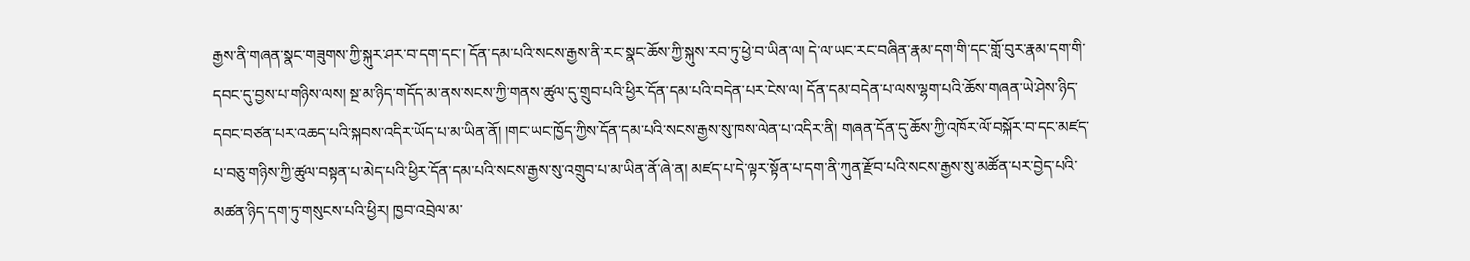རྒྱས་ནི་གཞན་སྣང་གཟུགས་ཀྱི་སྐུར་ཤར་བ་དག་དང་། དོན་དམ་པའི་སངས་རྒྱས་ནི་རང་སྣང་ཆོས་ཀྱི་སྐུས་རབ་ཏུ་ཕྱེ་བ་ཡིན་ལ། དེ་ལ་ཡང་རང་བཞིན་རྣམ་དག་གི་དང་གློ་བུར་རྣམ་དག་གི་དབང་དུ་བྱས་པ་གཉིས་ལས། སྔ་མ་ཉིད་གདོད་མ་ནས་སངས་ཀྱི་གནས་ཚུལ་དུ་གྲུབ་པའི་ཕྱིར་དོན་དམ་པའི་བདེན་པར་ངེས་ལ། དོན་དམ་བདེན་པ་ལས་ལྷག་པའི་ཆོས་གཞན་ཡེ་ཤེས་ཉིད་དབང་བཙན་པར་འཆད་པའི་སྐབས་འདིར་ཡོད་པ་མ་ཡིན་ནོ། །གང་ཡང་ཁྱོད་ཀྱིས་དོན་དམ་པའི་སངས་རྒྱས་སུ་ཁས་ལེན་པ་འདིར་ནི། གཞན་དོན་དུ་ཆོས་ཀྱི་འཁོར་ལོ་བསྐོར་བ་དང་མཛད་པ་བཅུ་གཉིས་ཀྱི་ཚུལ་བསྟན་པ་མེད་པའི་ཕྱིར་དོན་དམ་པའི་སངས་རྒྱས་སུ་འགྲུབ་པ་མ་ཡིན་ནོ་ཞེ་ན། མཛད་པ་དེ་ལྟར་སྟོན་པ་དག་ནི་ཀུན་རྫོབ་པའི་སངས་རྒྱས་སུ་མཚོན་པར་བྱེད་པའི་མཚན་ཉིད་དག་ཏུ་གསུངས་པའི་ཕྱིར། ཁྱབ་འབྲེལ་མ་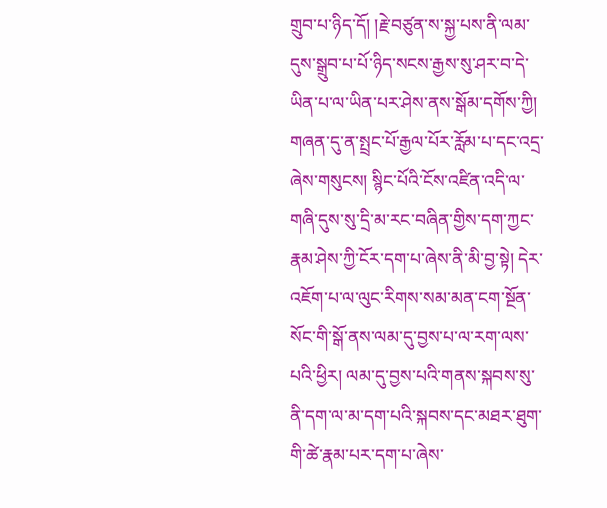གྲུབ་པ་ཉིད་དོ། །རྗེ་བཙུན་ས་སྐྱ་པས་ནི་ལམ་དུས་སྒྲུབ་པ་པོ་ཉིད་སངས་རྒྱས་སུ་ཤར་བ་དེ་ཡིན་པ་ལ་ཡིན་པར་ཤེས་ནས་སྒོམ་དགོས་ཀྱི། གཞན་དུ་ན་སྤྲང་པོ་རྒྱལ་པོར་རློམ་པ་དང་འདྲ་ཞེས་གསུངས། སྙིང་པོའི་ངོས་འཛིན་འདི་ལ་གཞི་དུས་སུ་དྲི་མ་རང་བཞིན་གྱིས་དག་ཀྱང་རྣམ་ཤེས་ཀྱི་ངོར་དག་པ་ཞེས་ནི་མི་བྱ་སྟེ། དེར་འཇོག་པ་ལ་ལུང་རིགས་སམ་མན་ངག་སྔོན་སོང་གི་སྒོ་ནས་ལམ་དུ་བྱས་པ་ལ་རག་ལས་པའི་ཕྱིར། ལམ་དུ་བྱས་པའི་གནས་སྐབས་སུ་ནི་དག་ལ་མ་དག་པའི་སྐབས་དང་མཐར་ཐུག་གི་ཚེ་རྣམ་པར་དག་པ་ཞེས་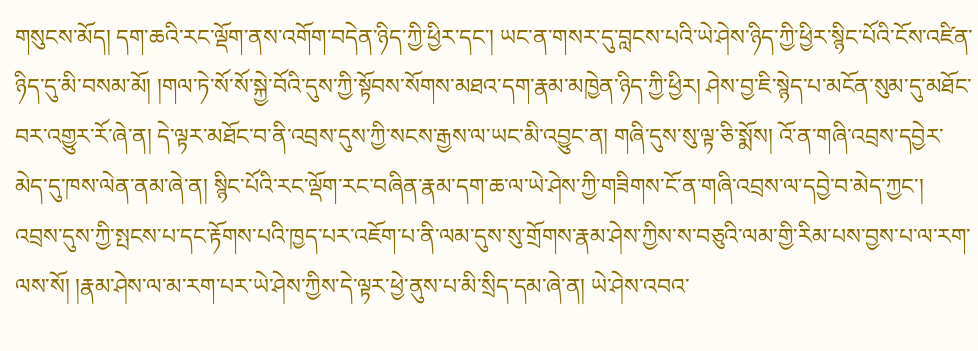གསུངས་མོད། དག་ཆའི་རང་ལྡོག་ནས་འགོག་བདེན་ཉིད་ཀྱི་ཕྱིར་དང་། ཡང་ན་གསར་དུ་བླངས་པའི་ཡེ་ཤེས་ཉིད་ཀྱི་ཕྱིར་སྙིང་པོའི་ངོས་འཛིན་ཉིད་དུ་མི་བསམ་མོ། །གལ་ཏེ་སོ་སོ་སྐྱེ་བོའི་དུས་ཀྱི་སྟོབས་སོགས་མཐའ་དག་རྣམ་མཁྱེན་ཉིད་ཀྱི་ཕྱིར། ཤེས་བྱ་ཇི་སྙེད་པ་མངོན་སུམ་དུ་མཐོང་བར་འགྱུར་རོ་ཞེ་ན། དེ་ལྟར་མཐོང་བ་ནི་འབྲས་དུས་ཀྱི་སངས་རྒྱས་ལ་ཡང་མི་འབྱུང་ན། གཞི་དུས་སུ་ལྟ་ཅི་སྨོས། འོ་ན་གཞི་འབྲས་དབྱེར་མེད་དུ་ཁས་ལེན་ནམ་ཞེ་ན། སྙིང་པོའི་རང་ལྡོག་རང་བཞིན་རྣམ་དག་ཆ་ལ་ཡེ་ཤེས་ཀྱི་གཟིགས་ངོ་ན་གཞི་འབྲས་ལ་དབྱེ་བ་མེད་ཀྱང་། འབྲས་དུས་ཀྱི་སྤངས་པ་དང་རྟོགས་པའི་ཁྱད་པར་འཇོག་པ་ནི་ལམ་དུས་སུ་གྲོགས་རྣམ་ཤེས་ཀྱིས་ས་བཅུའི་ལམ་གྱི་རིམ་པས་བྱས་པ་ལ་རག་ལས་སོ། །རྣམ་ཤེས་ལ་མ་རག་པར་ཡེ་ཤེས་ཀྱིས་དེ་ལྟར་ཕྱེ་ནུས་པ་མི་སྲིད་དམ་ཞེ་ན། ཡེ་ཤེས་འབའ་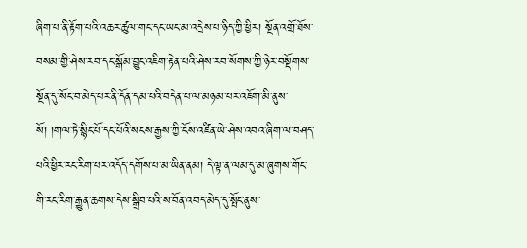ཞིག་པ་ནི་རྟོག་པའི་འཆར་ཚུལ་གང་དང་ཡང་མ་འདྲེས་པ་ཉིད་ཀྱི་ཕྱིར། སྔོན་འགྲོ་ཐོས་བསམ་གྱི་ཤེས་རབ་དང་སྒོམ་བྱུང་འཇིག་རྟེན་པའི་ཤེས་རབ་སོགས་ཀྱི་ཉེར་བསྡོགས་སྔོན་དུ་སོང་བ་མེད་པར་ནི་དོན་དམ་པའི་བདེན་པ་ལ་མཉམ་པར་འཇོག་མི་ནུས་སོ། །གལ་ཏེ་སྙིང་པོ་དང་པོའི་སངས་རྒྱས་ཀྱི་ངོས་འཛིན་ཡེ་ཤེས་འབའ་ཞིག་ལ་བཤད་པའི་ཕྱིར་རང་རིག་པར་འདོད་དགོས་པ་མ་ཡིན་ནམ། དེ་ལྟ་ན་ལམ་དུ་མ་ཞུགས་གོང་གི་རང་རིག་རྒྱུན་ཆགས་དེས་སྒྲིབ་པའི་ས་བོན་འབད་མེད་དུ་སྤོང་ནུས་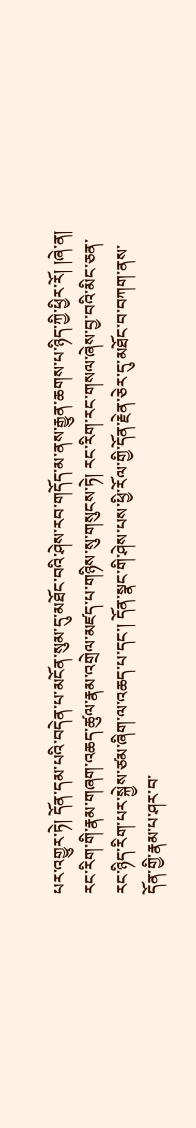པར་འགྱུར་ཏེ། དོན་དམ་པའི་བདེན་པ་མངོན་སུམ་དུ་མཐོང་བའི་ཤེས་རབ་གདོད་མ་ནས་རྒྱུན་ཆགས་པ་ཉིད་ཀྱི་ཕྱིར་རོ། །ཞེ་ན། རང་རིག་གི་རྣམ་གཞག་འཆད་ཚུལ་རྣམ་འགྲེལ་མཛད་པ་གཉིས་སུ་གསུངས་ཏེ། རང་རིག་རང་གསལ་ཞེས་བྱ་བའི་མིང་ཅན་རང་ཉིད་རིག་པར་སྐྱེས་ཙམ་ཞིག་ལ་འཆད་པ་དང་། དོན་སྣང་གི་ཤེས་པས་ཕྱི་རོལ་གྱི་དོན་རྗེན་ཅེར་དུ་མཐོང་བ་བཀག་ནས་དོན་གྱི་རྣམ་པ་ཤར་བ་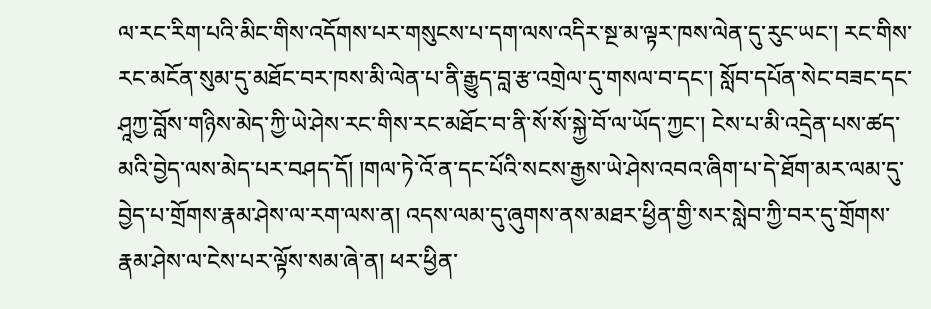ལ་རང་རིག་པའི་མིང་གིས་འདོགས་པར་གསུངས་པ་དག་ལས་འདིར་སྔ་མ་ལྟར་ཁས་ལེན་དུ་རུང་ཡང་། རང་གིས་རང་མངོན་སུམ་དུ་མཐོང་བར་ཁས་མི་ལེན་པ་ནི་རྒྱུད་བླ་རྩ་འགྲེལ་དུ་གསལ་བ་དང་། སློབ་དཔོན་སེང་བཟང་དང་ཤཱཀྱ་བློས་གཉིས་མེད་ཀྱི་ཡེ་ཤེས་རང་གིས་རང་མཐོང་བ་ནི་སོ་སོ་སྐྱེ་བོ་ལ་ཡོད་ཀྱང་། ངེས་པ་མི་འདྲེན་པས་ཚད་མའི་བྱེད་ལས་མེད་པར་བཤད་དོ། །གལ་ཏེ་འོ་ན་དང་པོའི་སངས་རྒྱས་ཡེ་ཤེས་འབའ་ཞིག་པ་དེ་ཐོག་མར་ལམ་དུ་བྱེད་པ་གྲོགས་རྣམ་ཤེས་ལ་རག་ལས་ན། འདས་ལམ་དུ་ཞུགས་ནས་མཐར་ཕྱིན་གྱི་སར་སླེབ་ཀྱི་བར་དུ་གྲོགས་རྣམ་ཤེས་ལ་ངེས་པར་ལྟོས་སམ་ཞེ་ན། ཕར་ཕྱིན་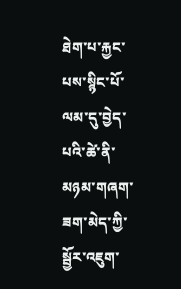ཐེག་པ་རྐྱང་པས་སྙིང་པོ་ལམ་དུ་བྱེད་པའི་ཚེ་ནི་མཉམ་གཞག་ཟག་མེད་ཀྱི་སྦྱོར་འཇུག་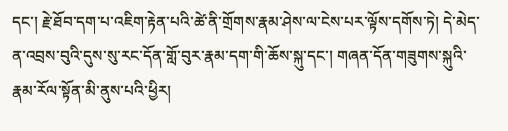དང་། རྗེ་ཐོབ་དག་པ་འཇིག་རྟེན་པའི་ཚེ་ནི་གྲོགས་རྣམ་ཤེས་ལ་ངེས་པར་ལྟོས་དགོས་ཏེ། དེ་མེད་ན་འབྲས་བུའི་དུས་སུ་རང་དོན་གློ་བུར་རྣམ་དག་གི་ཆོས་སྐུ་དང་། གཞན་དོན་གཟུགས་སྐུའི་རྣམ་རོལ་སྟོན་མི་ནུས་པའི་ཕྱིར།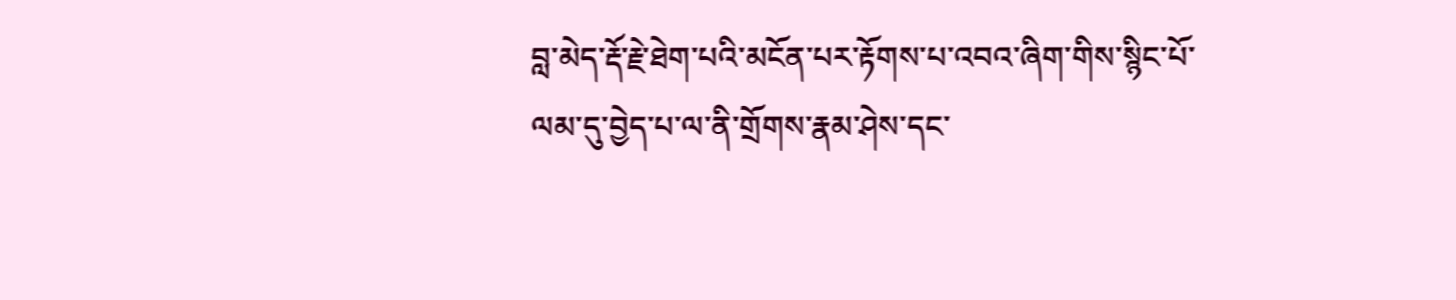བླ་མེད་རྡོ་རྗེ་ཐེག་པའི་མངོན་པར་རྟོགས་པ་འབའ་ཞིག་གིས་སྙིང་པོ་ལམ་དུ་བྱེད་པ་ལ་ནི་གྲོགས་རྣམ་ཤེས་དང་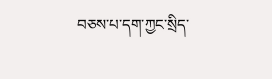བཅས་པ་དག་ཀྱང་སྲིད་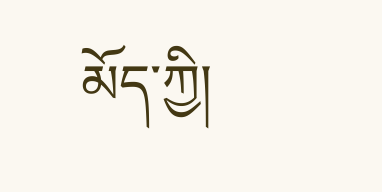མོད་ཀྱི།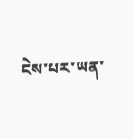ངེས་པར་ཡན་